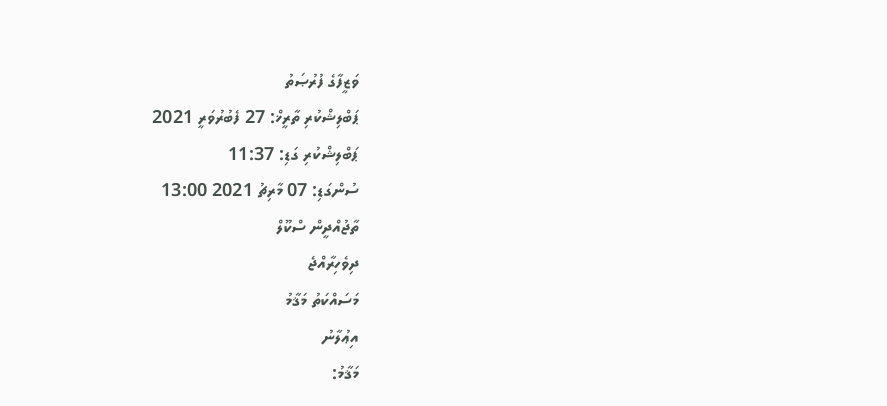ވަޒީފާގެ ފުރުޞަތު
ޕަބްލިޝްކުރި ތާރީޚް: 27 ފެބުރުވަރީ 2021
ޕަބްލިޝްކުރި ގަޑި: 11:37
ސުންގަޑި: 07 މާރިޗު 2021 13:00
ތާޖުއްދީން ސްކޫލް
ދިވެހިރާއްޖެ
މަސައްކަތު މަޤާމު
އިޢުލާނު
މަޤާމު: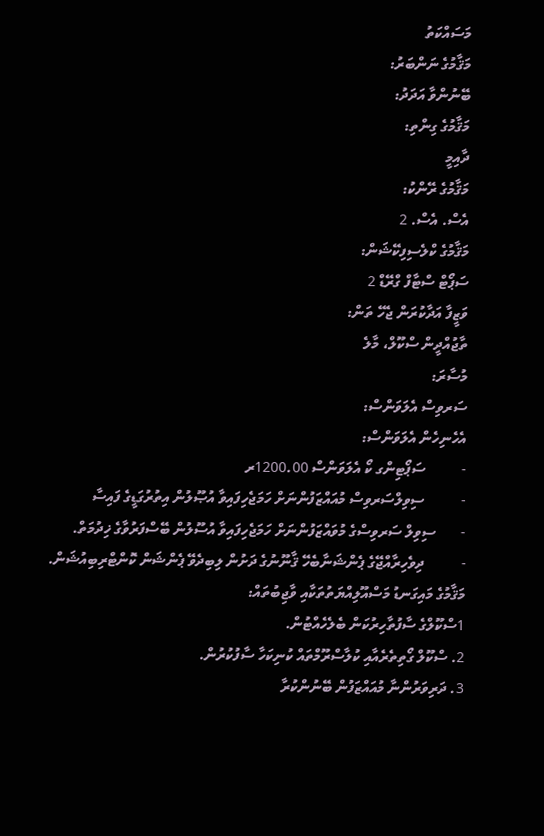މަސައްކަތު
މަޤާމުގެ ނަންބަރު:
ބޭނުންވާ އަދަދު:
މަޤާމުގެ ގިންތި:
ދާއިމީ
މަޤާމުގެ ރޭންކު:
އެސް. އެސް. 2
މަޤާމުގެ ކްލެސިފިކޭޝަން:
ސަޕޯޓް ސްޓާފް ގްރޭޑް 2
ވަޒީފާ އަދާކުރަން ޖެހޭ ތަން:
ތާޖުއްދީން ސްކޫލް، މާލެ
މުސާރަ:
ސަރވިސް އެލަވަންސް:
އެހެނިހެން އެލަވަންސް:
-          ސަޕޯޓިންގ ކޯ އެލަވަންސް 1200.00ރ
-          ސިވިލްސަރވިސް މުއައްޒަފުންނަށް ހަމަޖެހިފައިވާ އުޞޫލުން އިތުރުގަޑީގެ ފައިސާ
-       ސިވިލް ސަރވިސްގެ މުވައްޒަފުންނަށް ހަމަޖެހިފައިވާ އުސޫލުން ބޭސްފަރުވާގެ ޚިދުމަތް.
-          ދިވެހިރާއްޖޭގެ ޕެންޝަނާބެހޭ ޤާނޫނުގެ ދަށުން ލިބިދެވޭ ޕެންޝަން ކޮންޓްރިބިއުޝަން.
މަޤާމުގެ މައިގަނޑު މަސްއޫލިއްޔަތުތަކާއި ވާޖިބުތައް:
1ސްކޫލްގެ ސާފުތާހިރުކަން ބެލެހެއްޓުން.
2. ސްކޫލް ގޯތިތެރެއާއި ކުލާސްރޫމްތައް ކުނިކަހާ ސާފުކުރުން.
3. ދަރިވަރުންނާ މުއައްޒަފުން ބޭނުންކުރާ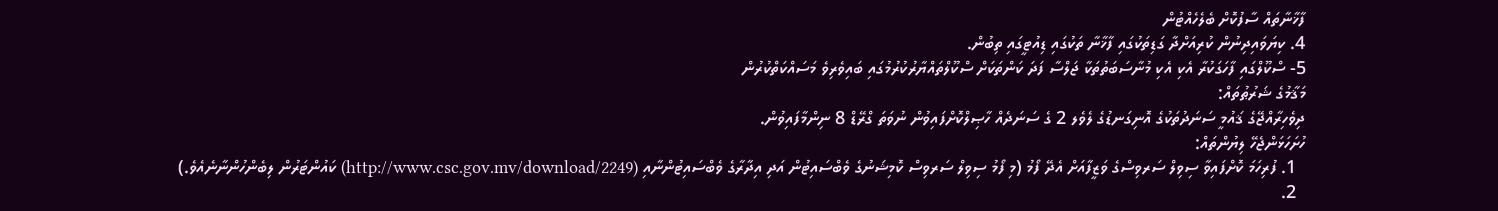ފާޚާނާތައް ސާފުކޮށް ބެލެހެއްޓުން
4. ކިޔަވައިދިނުން ކުރިއަށްދާ ގަޑިތަކުގައި ފާޚާނާ ތަކުގައި ޑިއުޓީގައި ތިބުން.
5- ސްކޫލްގައި ފާހަގަކުރާ އެކި އެކި މުނާސަބަތުތަކާ ޖަލްސާ ފަދަ ކަންތަކަށް ސްކޫލްތައްޔާރުކުރުމުގައި ބައިވެރިވެ މަސައްކަތްކުރުން
މަޤާމުގެ ޝަރުޠުތައް:
ދިވެހިރާއްޖޭގެ ޤައުމީ ސަނަދުތަކުގެ އޮނިގަނޑުގެ ލެވެލ 2 ގެ ސަނަދެއް ހާޞިލްކޮށްފައިވުން ނުވަތަ ގްރޭޑް 8 ނިންމާފައިވުން.
ހުށަހަޅަންޖެހޭ ލިޔުންތައް:
  1. ފުރިހަމަ ކޮށްފައިވާ ސިވިލް ސަރވިސްގެ ވަޒީފާއަށް އެދޭ ފޯމު (މި ފޯމު ސިވިލް ސަރވިސް ކޮމިޝަނުގެ ވެބްސައިޓުން އަދި އިދާރާގެ ވެބްސައިޓުންނާއި (http://www.csc.gov.mv/download/2249) ކައުންޓަރުން ލިބެންހުންނާނެއެވެ.)
  2.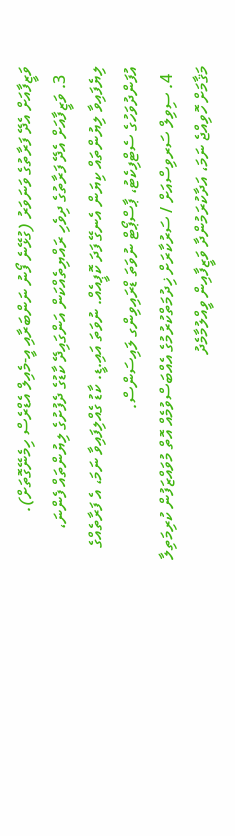ވަޒީފާއަށް އެދޭ ފަރާތުގެ ވަނަވަރު (ގުޅޭނެ ފޯނު ނަންބަރާއި އީ-މެއިލް އެޑްރެސް ހިމެނޭގޮތަށް).
  3. ވަޒީފާއަށް އެދޭ ފަރާތުގެ ދިވެހި ރައްޔިތެއްކަން އަންގައިދޭ ކާޑުގެ ދެފުށުގެ ލިޔުންތައް ފެންނަ، ލިޔެފައިވާ ލިޔުންތައް ކިޔަން އެނގޭ ފަދަ ކޮޕީއެއް. ނުވަތަ އައި.ޑީ. ކާޑު ގެއްލިފައިވާ ނަމަ، އެ ފަރާތެއްގެ އުފަންދުވަހުގެ ސެޓްފިކެޓު، ޕާސްޕޯޓް ނުވަތަ ޑްރައިވިންގ ލައިސަންސް.
  4. ސިވިލް ސަރވިސްއަށް / ސަރުކާރަށް ޚިދުމަތްކުރުމުގެ އެއްބަސްވުމެއް އޮތް މުވައްޒަފުން ކުރިމަތިލާ މަޤާމަށް ހޮވިއްޖެ ނަމަ، އަދާކުރަމުންދާ ވަޒީފާއިން ވީއްލުމާމެދު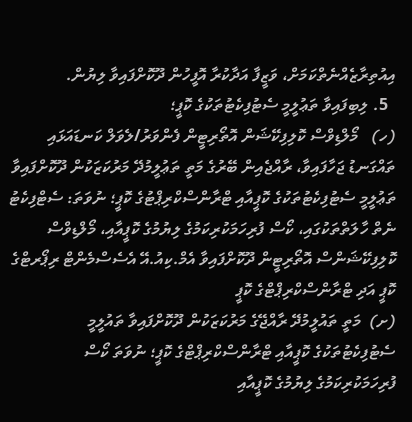އިއުތިރާޒެއްނެތްކަމަށް، ވަޒީފާ އަދާކުރާ އޮފީހުން ދޫކޮށްފައިވާ ލިޔުން.
  5. ލިބިފައިވާ ތަޢުލީމީ ސެޓުފިކެޓުތަކުގެ ކޮޕީ؛
(ހ)   މޯލްޑިވްސް ކޮލިފިކޭޝަން އޮތޯރިޓީން ފެންވަރު/ލެވަލް ކަނޑައަޅައި ތައްގަނޑު ޖަހާފައިވާ، ރާއްޖެއިން ބޭރުގެ މަތީ ތަޢުލީމުދޭ މަރުކަޒަކުން ދޫކޮށްފައިވާ ތަޢުލީމީ ސެޓުފިކެޓުތަކުގެ ކޮޕީއާއި ޓްރާންސްކްރިޕްޓުގެ ކޮޕީ؛ ނުވަތަ: ސެޓްފިކެޓު ނެތް ހާލަތްތަކުގައި، ކޯސް ފުރިހަމަކުރިކަމުގެ ލިޔުމުގެ ކޮޕީއާއި، މޯލްޑިވްސް ކޮލިފިކޭޝަންސް އޮތޯރިޓީން ދޫކޮށްފައިވާ އެމް.ކިއު.އޭ އެސެސްމެންޓް ރިޕޯރޓްގެ ކޮޕީ އަދި ޓްރާންސްކްރިޕްޓްގެ ކޮޕީ
(ށ)  މަތީ ތައުލީމުދޭ ރާއްޖޭގެ މަރުކަޒަކުން ދޫކޮށްފައިވާ ތައުލީމީ ސެޓުފިކެޓުތަކުގެ ކޮޕީއާއި ޓްރާންސްކްރިޕްޓްގެ ކޮޕީ؛ ނުވަތަ ކޯސް ފުރިހަމަކުރިކަމުގެ ލިޔުމުގެ ކޮޕީއާއި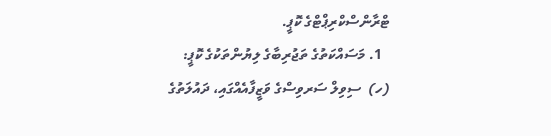ޓްރާންސްކްރިޕްޓްގެ ކޮޕީ.
  1. މަސައްކަތުގެ ތަޖުރިބާގެ ލިޔުންތަކުގެ ކޮޕީ:
(ހ)  ސިވިލް ސަރވިސްގެ ވަޒީފާއެއްގައި، ދައުލަތުގެ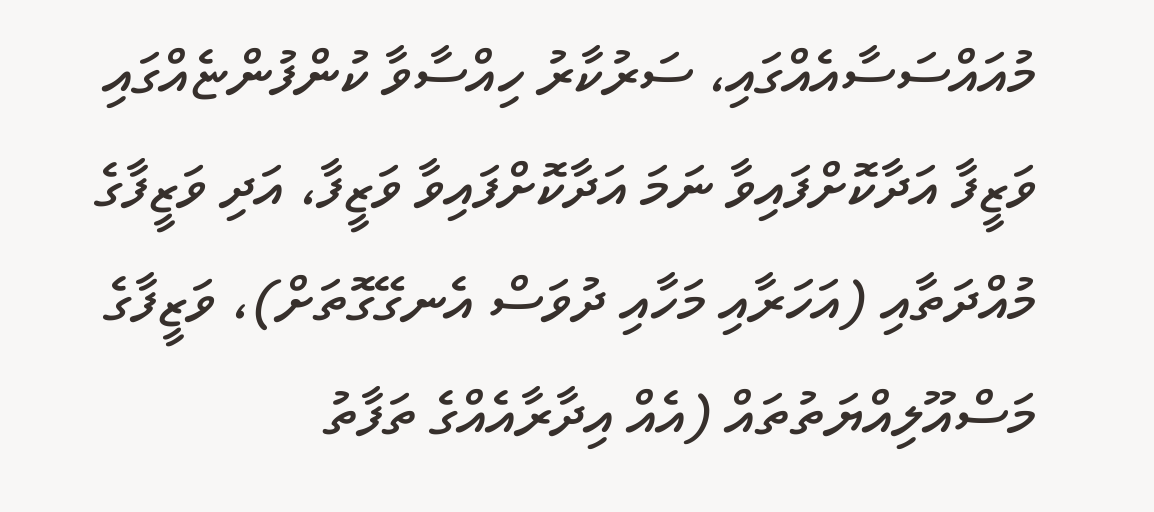މުއައްސަސާއެއްގައި، ސަރުކާރު ހިއްސާވާ ކުންފުންޏެއްގައި ވަޒީފާ އަދާކޮށްފައިވާ ނަމަ އަދާކޮށްފައިވާ ވަޒީފާ، އަދި ވަޒީފާގެ މުއްދަތާއި (އަހަރާއި މަހާއި ދުވަސް އެނގޭގޮތަށް)، ވަޒީފާގެ މަސްއޫލިއްޔަތުތައް (އެއް އިދާރާއެއްގެ ތަފާތު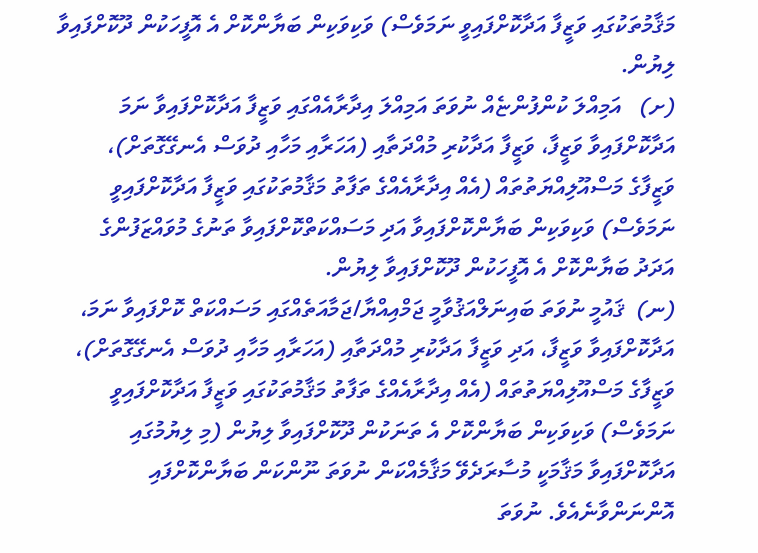މަޤާމުތަކުގައި ވަޒީފާ އަދާކޮށްފައިވީ ނަމަވެސް) ވަކިވަކިން ބަޔާންކޮށް އެ އޮފީހަކުން ދޫކޮށްފައިވާ ލިޔުން.
(ށ)   އަމިއްލަ ކުންފުންޏެއް ނުވަތަ އަމިއްލަ އިދާރާއެއްގައި ވަޒީފާ އަދާކޮށްފައިވާ ނަމަ އަދާކޮށްފައިވާ ވަޒީފާ، ވަޒީފާ އަދާކުރި މުއްދަތާއި (އަހަރާއި މަހާއި ދުވަސް އެނގޭގޮތަށް)، ވަޒީފާގެ މަސްއޫލިއްޔަތުތައް (އެއް އިދާރާއެއްގެ ތަފާތު މަޤާމުތަކުގައި ވަޒީފާ އަދާކޮށްފައިވީ ނަމަވެސް) ވަކިވަކިން ބަޔާންކޮށްފައިވާ އަދި މަސައްކަތްކޮށްފައިވާ ތަނުގެ މުވައްޒަފުންގެ އަދަދު ބަޔާންކޮށް އެ އޮފީހަކުން ދޫކޮށްފައިވާ ލިޔުން.
(ނ)  ޤައުމީ ނުވަތަ ބައިނަލްއަޤުވާމީ ޖަމްއިއްޔާ/ޖަމާއަތެއްގައި މަސައްކަތް ކޮށްފައިވާ ނަމަ، އަދާކޮށްފައިވާ ވަޒީފާ، އަދި ވަޒީފާ އަދާކުރި މުއްދަތާއި (އަހަރާއި މަހާއި ދުވަސް އެނގޭގޮތަށް)، ވަޒީފާގެ މަސްއޫލިއްޔަތުތައް (އެއް އިދާރާއެއްގެ ތަފާތު މަޤާމުތަކުގައި ވަޒީފާ އަދާކޮށްފައިވީ ނަމަވެސް) ވަކިވަކިން ބަޔާންކޮށް އެ ތަނަކުން ދޫކޮށްފައިވާ ލިޔުން (މި ލިޔުމުގައި އަދާކޮށްފައިވާ މަޤާމަކީ މުސާރަދެވޭ މަޤާމެއްކަން ނުވަތަ ނޫންކަން ބަޔާންކޮށްފައި އޮންނަންވާނެއެވެ. ނުވަތަ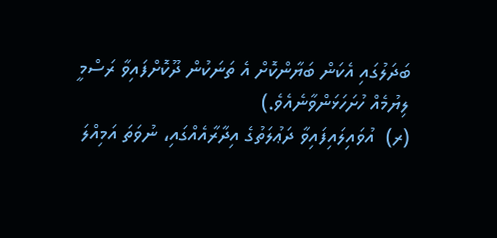ބަދަލުގައި އެކަން ބަޔާންކޮށް އެ ތަނަކުން ދޫކޮށްފައިވާ ރަސްމީ ލިޔުމެއް ހުށަހަޅަންވާނެއެވެ.)
(ރ)  އުވައިލައިފައިވާ ދަޢުލަތުގެ އިދާރާއެއްގައި، ނުވަތަ އަމިއްލަ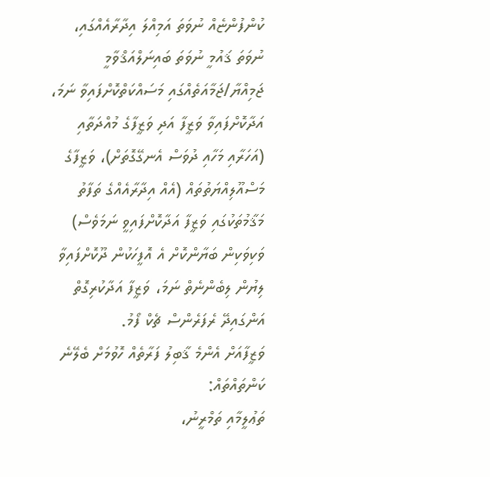ކުންފުންޏެއް ނުވަތަ އަމިއްލަ އިދާރާއެއްގައި، ނުވަތަ ޤައުމީ ނުވަތަ ބައިނަލްއަޤްވާމީ ޖަމިއްޔާ/ޖަމާއަތެއްގައި މަސައްކަތްކޮށްފައިވާ ނަމަ،  އަދާކޮށްފައިވާ ވަޒީފާ އަދި ވަޒީފާގެ މުއްދަތާއި (އަހަރާއި މަހާއި ދުވަސް އެނގޭގޮތަށް)، ވަޒީފާގެ މަސްއޫލިއްޔަތުތައް (އެއް އިދާރާއެއްގެ ތަފާތު މަޤާމުތަކުގައި ވަޒީފާ އަދާކޮށްފައިވީ ނަމަވެސް) ވަކިވަކިން ބަޔާންކޮށް އެ އޮފީހަކުން ދޫކޮށްފައިވާ ލިޔުން ލިބެންނެތް ނަމަ، ވަޒީފާ އަދާކުރިގޮތް އަންގައިދޭ ރެފަރެންސް ޗެކް ފޯމު.
ވަޒީފާއަށް އެންމެ ޤާބިލު ފަރާތެއް ހޮވުމަށް ބެލޭނެ ކަންތައްތައް:
ތަޢުލީމާއި ތަމްރީނު،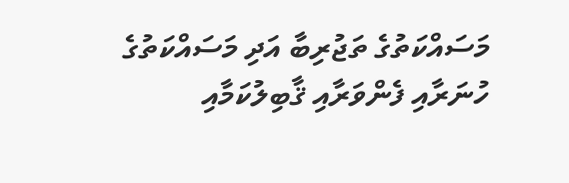މަސައްކަތުގެ ތަޖުރިބާ އަދި މަސައްކަތުގެ ހުނަރާއި ފެންވަރާއި ޤާބިލުކަމާއި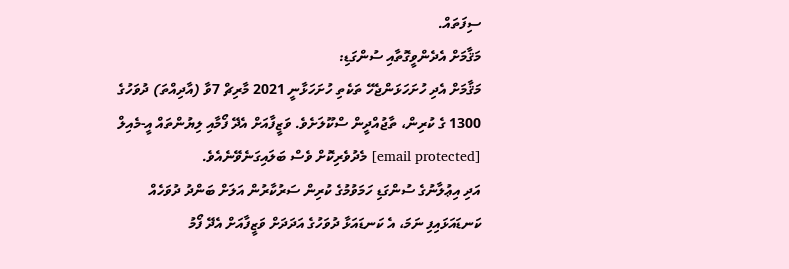ސިފަތައް.
މަޤާމަށް އެދެންވީގޮތާއި ސުންގަޑި:
މަޤާމަށް އެދި ހުށަހަޅަންޖެހޭ ތަކެތި ހުށަހަޅާނީ 2021 މާރިޗް 7ވާ (އާދިއްތަ) ދުވަހުގެ 1300 ގެ ކުރިން، ތާޖުއްދީން ސްކޫލަށެވެ. ވަޒީފާއަށް އެދޭ ފޯމާއި ލިޔުންތައް އީ-މެއިލް [email protected] މެދުވެރިކޮށް ވެސް ބަލައިގަނެވޭނެއެވެ.
އަދި އިޢުލާނުގެ ސުންގަޑި ހަމަވުމުގެ ކުރިން ސަރުކާރުން އަލަށް ބަންދު ދުވަހެއް ކަނޑައަޅައިފި ނަމަ، އެ ކަނޑައަޅާ ދުވަހުގެ އަދަދަށް ވަޒީފާއަށް އެދޭ ފޯމު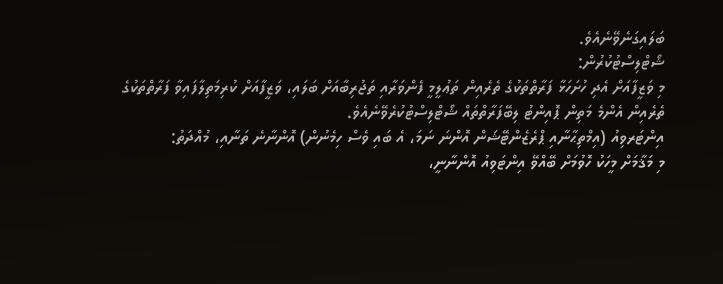ބަލައިގަނެވޭނެއެވެ.
ޝޯޓްލިސްޓުކުރުން:
މި ވަޒީފާއަށް އެދި ހުށަހަޅާ ފަރާތްތަކުގެ ތެރެއިން ތަޢުލީމީ ފެންވަރާއި ތަޖުރިބާއަށް ބަލައި، ވަޒީފާއަށް ކުރިމަތިލާފައިވާ ފަރާތްތަކުގެ ތެރެއިން އެންމެ މަތިން ޕޮއިންޓު ލިބޭފަރާތްތައް ޝޯޓްލިސްޓުކުރެވޭނެއެވެ.
އިންޓަރވިއު (އިމްތިޙާނާއި ޕްރެޒެންޓޭޝަން އޮންނަ ނަމަ، އެ ބައި ވެސް ހިމެނުން) އޮންނާނެ ތަނާއި، މުއްދަތު:
މި މަޤާމަށް މީހަކު ހޮވުމަށް ބޭއްވޭ އިންޓަވިއު އޮންނާނީ،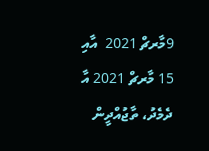9މާރޗް 2021  އާއި 15 މާރޗް 2021 އާ ދެމެދު، ތާޖުއްދީން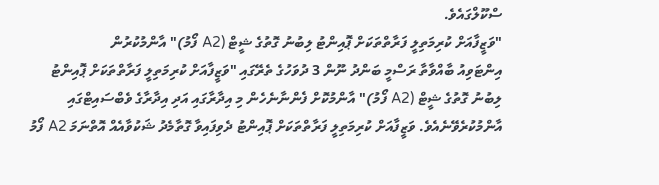ސްކޫލްގައެވެ.
"ވަޒީފާއަށް ކުރިމަތިލީ ފަރާތްތަކަށް ޕޮއިންޓު ލިބުނު ގޮތުގެ ޝީޓް (A2 ފޯމު)" އާންމުކުރުން
އިންޓަވިއު ބާއްވާތާ ރަސްމީ ބަންދު ނޫން 3 ދުވަހުގެ ތެރޭގައި "ވަޒީފާއަށް ކުރިމަތިލީ ފަރާތްތަކަށް ޕޮއިންޓު ލިބުނު ގޮތުގެ ޝީޓް (A2 ފޯމު)" އާންމުކޮށް ފެންނާނެހެން މި އިދާރާގައި އަދި އިދާރާގެ ވެބްސައިޓްގައި އާންމުކުރެވޭނެއެވެ. ވަޒީފާއަށް ކުރިމަތިލީ ފަރާތްތަކަށް ޕޮއިންޓު ދެވިފައިވާ ގޮތާމެދު ޝަކުވާއެއް އޮތްނަމަ A2 ފޯމު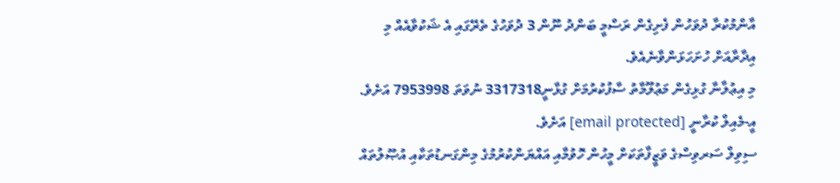އާންމުކުރާ ދުވަހުން ފެށިގެން ރަސްމީ ބަންދު ނޫން 3 ދުވަހުގެ ތެރޭގައި އެ ޝަކުވާއެއް މި އިދާރާއަށް ހުށަހަޅަންވާނެއެވެ.
މި އިޢުލާނާ ގުޅިގެން މަޢުލޫމާތު ސާފުކުރުމަށް ގުޅާނީ3317318 ނުވަތަ 7953998 އަށެވެ. އީ-މެއިލް ކުރާނީ [email protected] އަށެވެ.
ސިވިލް ސަރވިސްގެ ވަޒީފާތަކަށް މީހުން ހޮވުމާއި އައްޔަންކުރުމުގެ މިންގަނޑުތަކާއި އުޞޫލުތައް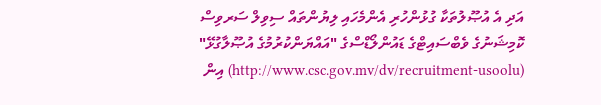އަދި އެ އުޞޫލުތަކާ ގުޅުންހުރި އެންމެހައި ލިޔުންތައް ސިވިލް ސަރވިސް ކޮމިޝަނުގެ ވެބްސައިޓްގެ ޑައުންލޯޑްސްގެ "އައްޔަންކުރުމުގެ އުޞޫލާގުޅޭ" (http://www.csc.gov.mv/dv/recruitment-usoolu) އިން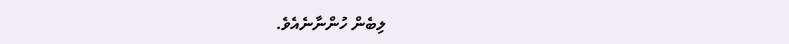ލިބެން ހުންނާނެއެވެ.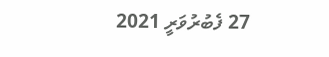27 ފެބުރުވަރީ 2021